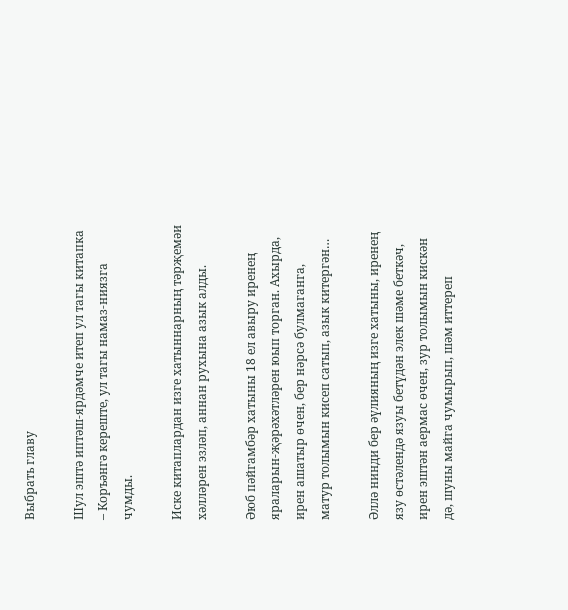Выбрать главу

Шул эштә иптәш-ярдәмче итеп ул тагы китапка – Коръәнгә кереште, ул тагы намаз-ниязга чумды.

Иске китаплардан изге хатыннарның тәрҗемәи хәлләрен эзләп, аннан рухына азык алды.

Әюб пәйгамбәр хатыны 18 ел авыру иренең яраларын-җәрәхәтләрен юып торган. Ахырда, ирен ашатыр өчен, бер нәрсә булмаганга, матур толымын кисеп сатып, азык китергән…

Әллә нинди бер әүлияның изге хатыны, иренең язу өстәлендә язуы бетүдән элек шәме беткәч, ирен эштән аермас өчен, зур толымын кискән дә, шуны майга чумырып, шәм иттереп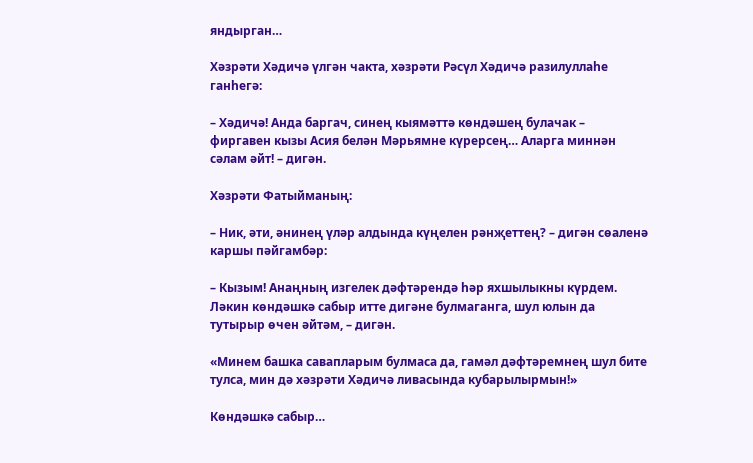яндырган…

Хәзрәти Хәдичә үлгән чакта, хәзрәти Рәсүл Хәдичә разилуллаһе ганһегә:

– Хәдичә! Анда баргач, синең кыямәттә көндәшең булачак – фиргавен кызы Асия белән Мәрьямне күрерсең… Аларга миннән сәлам әйт! – дигән.

Хәзрәти Фатыйманың:

– Ник, әти, әнинең үләр алдында күңелен рәнҗеттең? – дигән сөаленә каршы пәйгамбәр:

– Кызым! Анаңның изгелек дәфтәрендә һәр яхшылыкны күрдем. Ләкин көндәшкә сабыр итте дигәне булмаганга, шул юлын да тутырыр өчен әйтәм, – дигән.

«Минем башка савапларым булмаса да, гамәл дәфтәремнең шул бите тулса, мин дә хәзрәти Хәдичә ливасында кубарылырмын!»

Көндәшкә сабыр…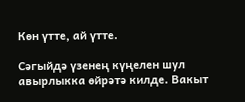Көн үтте, ай үтте.

Сәгыйдә үзенең күңелен шул авырлыкка өйрәтә килде. Вакыт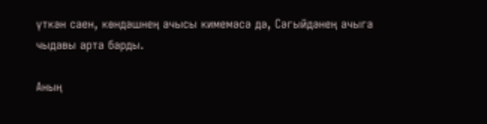үткән саен, көндәшнең ачысы кимемәсә дә, Сәгыйдәнең ачыга чыдавы арта барды.

Аның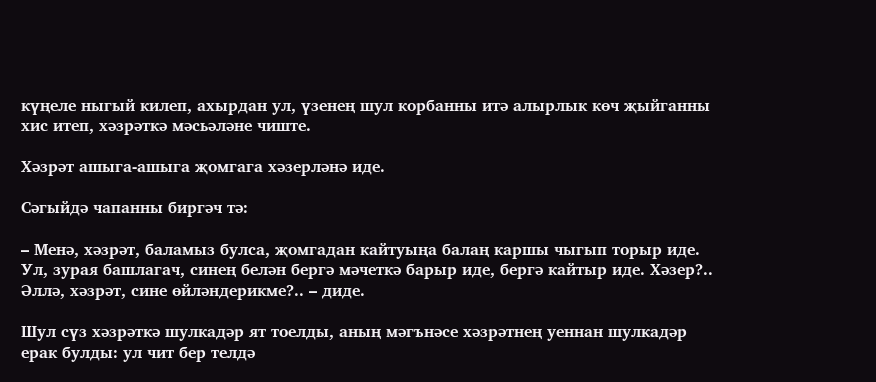күңеле ныгый килеп, ахырдан ул, үзенең шул корбанны итә алырлык көч җыйганны хис итеп, хәзрәткә мәсьәләне чиште.

Хәзрәт ашыга-ашыга җомгага хәзерләнә иде.

Сәгыйдә чапанны биргәч тә:

– Менә, хәзрәт, баламыз булса, җомгадан кайтуыңа балаң каршы чыгып торыр иде. Ул, зурая башлагач, синең белән бергә мәчеткә барыр иде, бергә кайтыр иде. Хәзер?.. Әллә, хәзрәт, сине өйләндерикме?.. – диде.

Шул сүз хәзрәткә шулкадәр ят тоелды, аның мәгънәсе хәзрәтнең уеннан шулкадәр ерак булды: ул чит бер телдә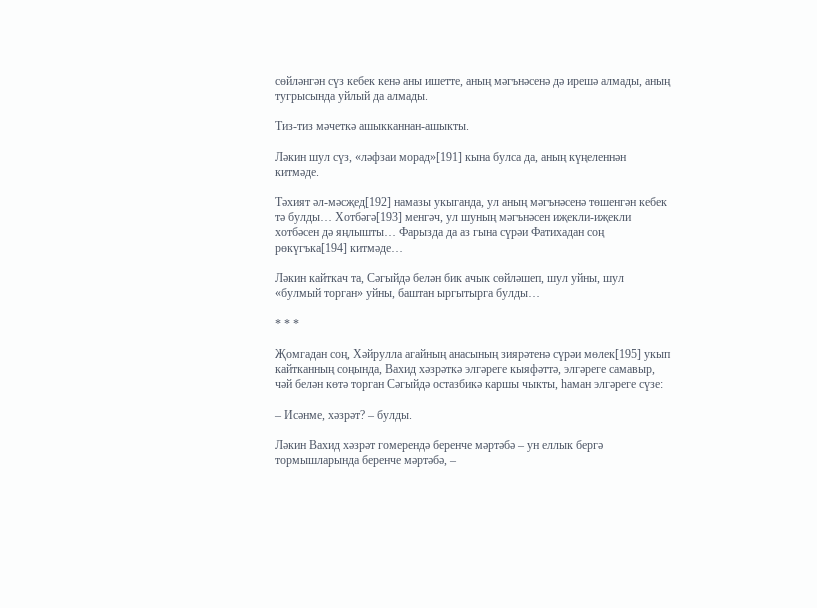сөйләнгән сүз кебек кенә аны ишетте, аның мәгънәсенә дә ирешә алмады, аның тугрысында уйлый да алмады.

Тиз-тиз мәчеткә ашыкканнан-ашыкты.

Ләкин шул сүз, «ләфзаи морад»[191] кына булса да, аның күңеленнән китмәде.

Тәхият әл-мәсҗед[192] намазы укыганда, ул аның мәгънәсенә төшенгән кебек тә булды… Хотбәгә[193] менгәч, ул шуның мәгънәсен иҗекли-иҗекли хотбәсен дә яңлышты… Фарызда да аз гына сүрәи Фатихадан соң рөкүгъка[194] китмәде…

Ләкин кайткач та, Сәгыйдә белән бик ачык сөйләшеп, шул уйны, шул «булмый торган» уйны, баштан ыргытырга булды…

* * *

Җомгадан соң, Хәйрулла агайның анасының зиярәтенә сүрәи мөлек[195] укып кайтканның соңында, Вахид хәзрәткә элгәреге кыяфәттә, элгәреге самавыр, чәй белән көтә торган Сәгыйдә остазбикә каршы чыкты, һаман элгәреге сүзе:

– Исәнме, хәзрәт? – булды.

Ләкин Вахид хәзрәт гомерендә беренче мәртәбә – ун еллык бергә тормышларында беренче мәртәбә, –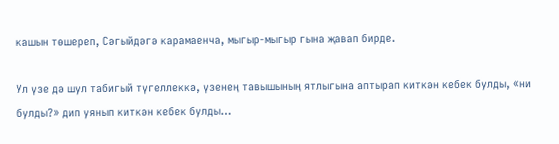кашын төшереп, Сәгыйдәгә карамаенча, мыгыр-мыгыр гына җавап бирде.

Ул үзе дә шул табигый түгеллеккә, үзенең тавышының ятлыгына аптырап киткән кебек булды, «ни булды?» дип уянып киткән кебек булды…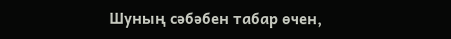Шуның сәбәбен табар өчен,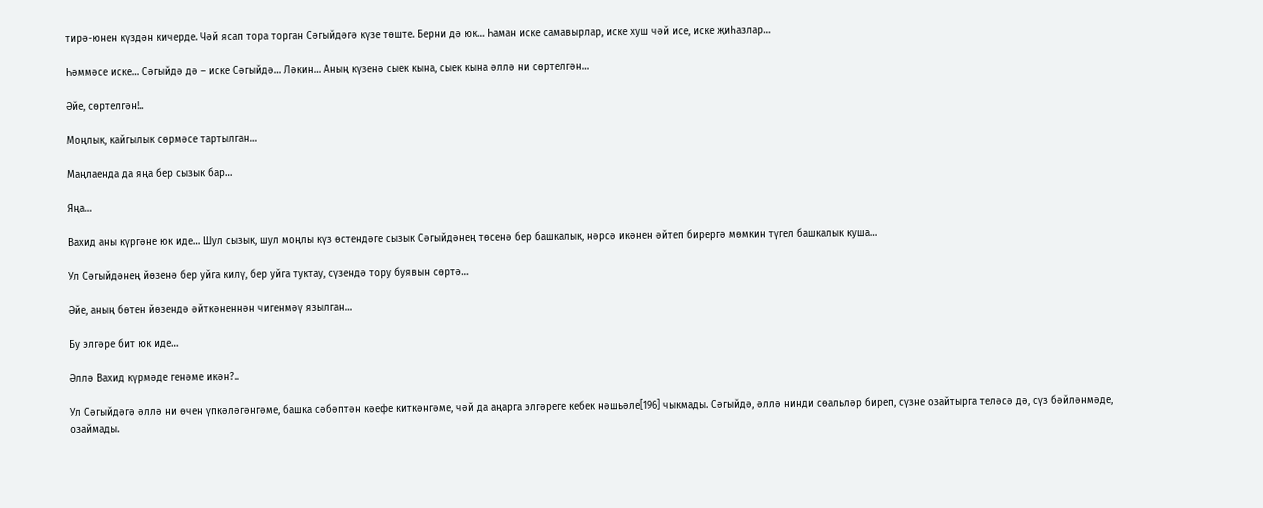тирә-юнен күздән кичерде. Чәй ясап тора торган Сәгыйдәгә күзе төште. Берни дә юк… Һаман иске самавырлар, иске хуш чәй исе, иске җиһазлар…

Һәммәсе иске… Сәгыйдә дә – иске Сәгыйдә… Ләкин… Аның күзенә сыек кына, сыек кына әллә ни сөртелгән…

Әйе, сөртелгән!..

Моңлык, кайгылык сөрмәсе тартылган…

Маңлаенда да яңа бер сызык бар…

Яңа…

Вахид аны күргәне юк иде… Шул сызык, шул моңлы күз өстендәге сызык Сәгыйдәнең төсенә бер башкалык, нәрсә икәнен әйтеп бирергә мөмкин түгел башкалык куша…

Ул Сәгыйдәнең йөзенә бер уйга килү, бер уйга туктау, сүзендә тору буявын сөртә…

Әйе, аның бөтен йөзендә әйткәненнән чигенмәү язылган…

Бу элгәре бит юк иде…

Әллә Вахид күрмәде генәме икән?..

Ул Сәгыйдәгә әллә ни өчен үпкәләгәнгәме, башка сәбәптән кәефе киткәнгәме, чәй да аңарга элгәреге кебек нәшьәле[196] чыкмады. Сәгыйдә, әллә нинди сөальләр биреп, сүзне озайтырга теләсә дә, сүз бәйләнмәде, озаймады.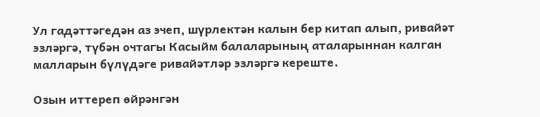Ул гадәттәгедән аз эчеп, шүрлектән калын бер китап алып, ривайәт эзләргә, түбән очтагы Касыйм балаларының аталарыннан калган малларын бүлүдәге ривайәтләр эзләргә кереште.

Озын иттереп өйрәнгән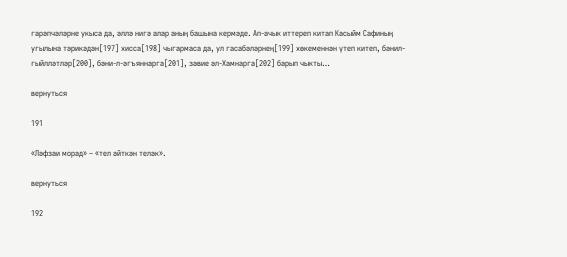гарәпчәләрне укыса да, әллә нигә алар аның башына кермәде. Ап-ачык иттереп китап Касыйм Сафиның угылына тәрикәдән[197] хисса[198] чыгармаса да, ул гасабәләрнең[199] хөкеменнән үтеп китеп, бәнил-гыйлләтләр[200], бәни-л-әгъяннарга[201], зәвие әл-Хамнарга[202] барып чыкты…

вернуться

191

«Ләфзаи морад» – «тел әйткән теләк».

вернуться

192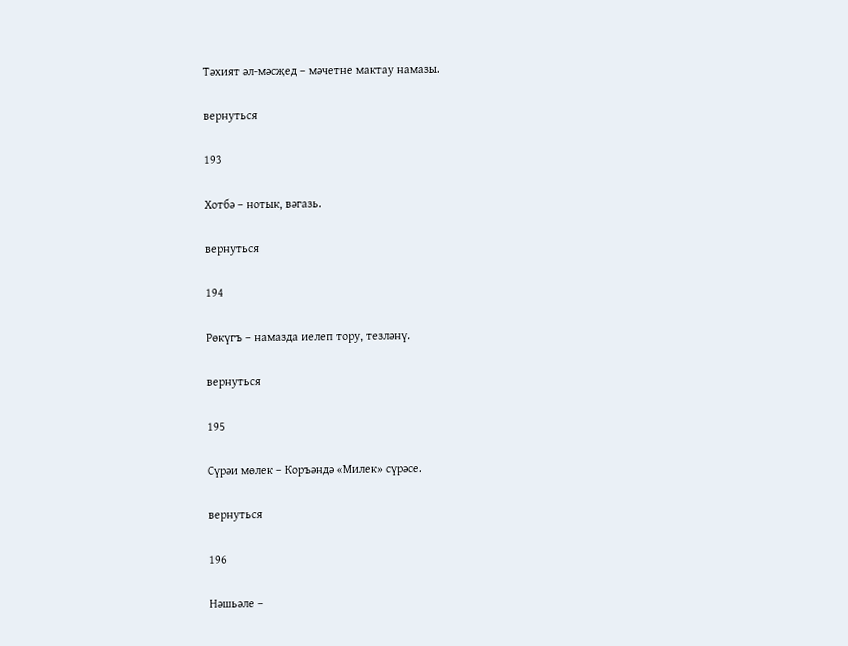Тәхият әл-мәсҗед – мәчетне мактау намазы.

вернуться

193

Хотбә – нотык, вәгазь.

вернуться

194

Рөкүгъ – намазда иелеп тору, тезләнү.

вернуться

195

Сүрәи мөлек – Коръәндә «Милек» сүрәсе.

вернуться

196

Нәшьәле –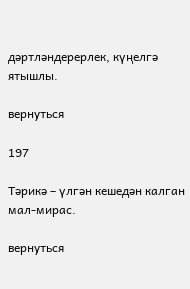дәртләндерерлек, күңелгә ятышлы.

вернуться

197

Тәрикә – үлгән кешедән калган мал-мирас.

вернуться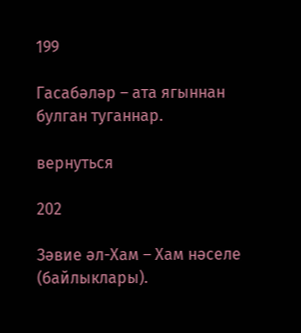199

Гасабәләр – ата ягыннан булган туганнар.

вернуться

202

Зәвие әл-Хам – Хам нәселе (байлыклары).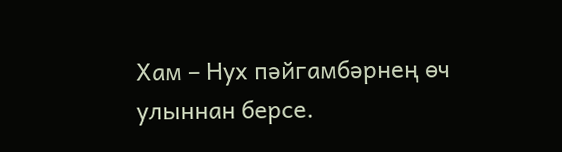Хам – Нух пәйгамбәрнең өч улыннан берсе.